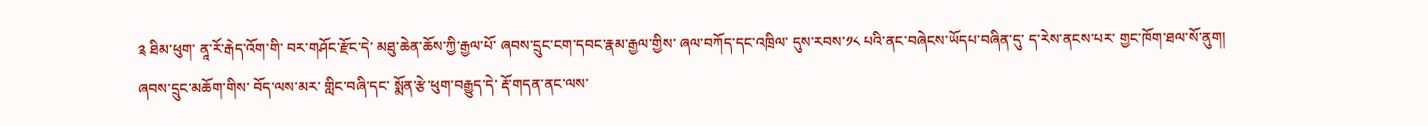༉ ཐིམ་ཕུག་ ནཱ་རོ་རྒེད་འོག་གི་ བར་གཤོང་རྫོང་དེ་ མཐུ་ཆེན་ཆོས་ཀྱི་རྒྱལ་པོ་ ཞབས་དྲུང་ངག་དབང་རྣམ་རྒྱལ་གྱིས་ ཞལ་བཀོད་དང་འཁྲིལ་ དུས་རབས་༡༨ པའི་ནང་བཞེངས་ཡོདཔ་བཞིན་དུ་ ད་རེས་ནངས་པར་ གྱང་ཁོག་ཐལ་སོ་ནུག།
ཞབས་དྲུང་མཆོག་གིས་ བོད་ལས་མར་ གླིང་བཞི་དང་ སྨོན་རྩེ་ཕུག་བརྒྱུད་དེ་ རྡོ་གདན་ནང་ལས་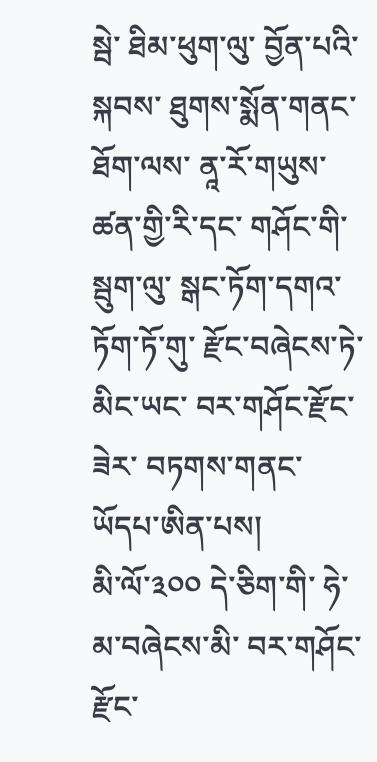སྦེ་ ཐིམ་ཕུག་ལུ་ བྱོན་པའི་སྐབས་ ཐུགས་སྨོན་གནང་ཐོག་ལས་ ནཱ་རོ་གཡུས་ཚན་གྱི་རི་དང་ གཤོང་གི་སྦུག་ལུ་ སྒང་ཏོག་དགའ་ཏོག་ཏོ་གུ་ རྫོང་བཞེངས་ཏེ་མིང་ཡང་ བར་གཤོང་རྫོང་ཟེར་ བཏགས་གནང་ཡོདཔ་ཨིན་པས།
མི་ལོ་༣༠༠ དེ་ཅིག་གི་ ཧེ་མ་བཞེངས་མི་ བར་གཤོང་རྫོང་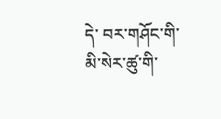དེ་ བར་གཤོང་གི་ མི་སེར་ཚུ་གི་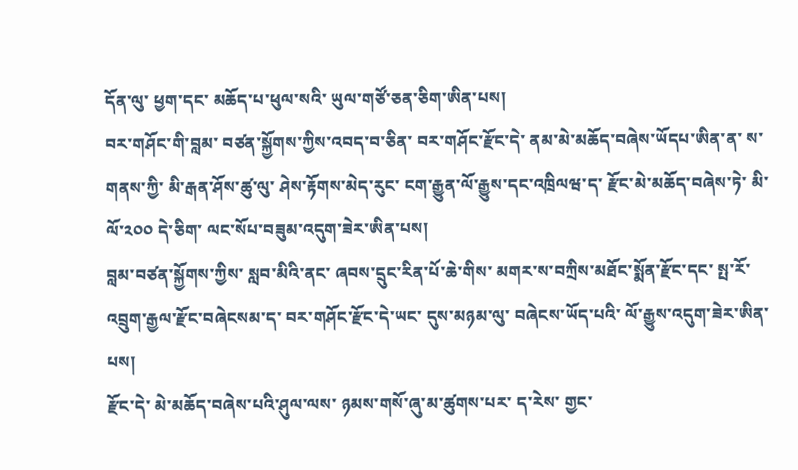དོན་ལུ་ ཕྱག་དང་ མཆོད་པ་ཕུལ་སའི་ ཡུལ་གཙོ་ཅན་ཅིག་ཨིན་པས།
བར་གཤོང་གི་བླམ་ བཙན་སྐྱོགས་ཀྱིས་འབད་བ་ཅིན་ བར་གཤོང་རྫོང་དེ་ ནམ་མེ་མཆོད་བཞེས་ཡོདཔ་ཨིན་ན་ ས་གནས་ཀྱི་ མི་རྒན་ཤོས་ཚུ་ལུ་ ཤེས་རྟོགས་མེད་རུང་ ངག་རྒྱུན་ལོ་རྒྱུས་དང་འཁྲིལཝ་ད་ རྫོང་མེ་མཆོད་བཞེས་ཏེ་ མི་ལོ་༢༠༠ དེ་ཅིག་ ལང་སོཔ་བཟུམ་འདུག་ཟེར་ཨིན་པས།
བླམ་བཙན་སྐྱོགས་ཀྱིས་ སླབ་མིའི་ནང་ ཞབས་དྲུང་རིན་པོ་ཆེ་གིས་ མགར་ས་བཀྲིས་མཐོང་སྨོན་རྫོང་དང་ སྤ་རོ་འབྲུག་རྒྱལ་རྫོང་བཞེངསམ་ད་ བར་གཤོང་རྫོང་དེ་ཡང་ དུས་མཉམ་ལུ་ བཞེངས་ཡོད་པའི་ ལོ་རྒྱུས་འདུག་ཟེར་ཨིན་པས།
རྫོང་དེ་ མེ་མཆོད་བཞེས་པའི་ཤུལ་ལས་ ཉམས་གསོ་ཞུ་མ་ཚུགས་པར་ ད་རེས་ གྱང་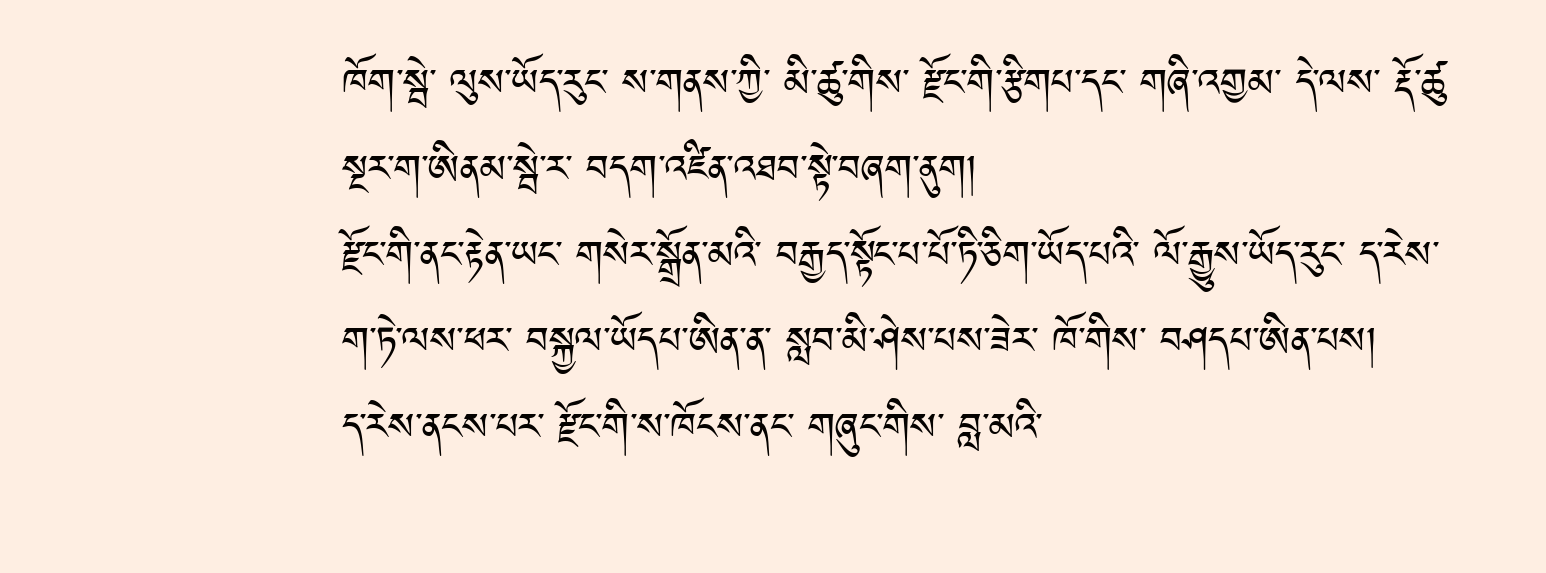ཁོག་སྦེ་ ལུས་ཡོད་རུང་ ས་གནས་ཀྱི་ མི་ཚུ་གིས་ རྫོང་གི་རྩིགཔ་དང་ གཞི་འགྱམ་ དེ་ལས་ རྡོ་ཚུ སྔར་ག་ཨིནམ་སྦེ་ར་ བདག་འཛིན་འཐབ་སྟེ་བཞག་ནུག།
རྫོང་གི་ནང་རྟེན་ཡང་ གསེར་སྒྲོན་མའི་ བརྒྱད་སྟོང་པ་པོ་ཏི་ཅིག་ཡོད་པའི་ ལོ་རྒྱུས་ཡོད་རུང་ ད་རེས་ ག་ཏེ་ལས་ཕར་ བསྐྱལ་ཡོདཔ་ཨིན་ན་ སླབ་མི་ཤེས་པས་ཟེར་ ཁོ་གིས་ བཤདཔ་ཨིན་པས།
ད་རེས་ནངས་པར་ རྫོང་གི་ས་ཁོངས་ནང་ གཞུང་གིས་ བླ་མའི་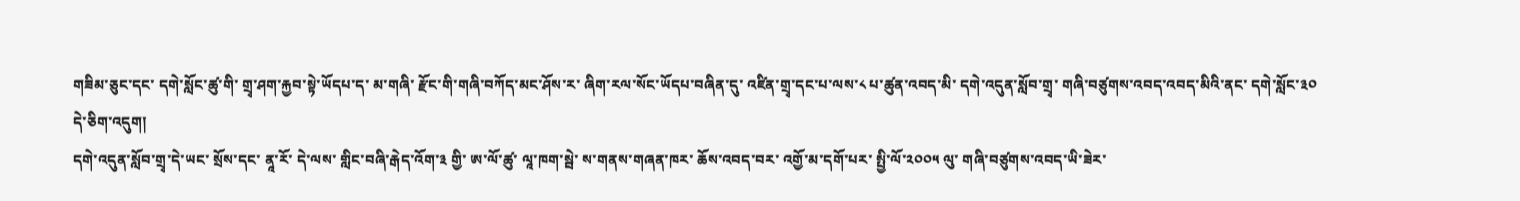གཟིམ་ཅུང་དང་ དགེ་སློང་ཚུ་གི་ གྲྭ་ཤག་རྐྱབ་སྟེ་ཡོདཔ་ད་ མ་གཞི་ རྫོང་གི་གཞི་བཀོད་མང་ཤོས་ར་ ཞིག་རལ་སོང་ཡོདཔ་བཞིན་དུ་ འཛིན་གྲྭ་དང་པ་ལས་༨ པ་ཚུན་འབད་མི་ དགེ་འདུན་སློབ་གྲྭ་ གཞི་བཙུགས་འབད་འབད་མིའི་ནང་ དགེ་སློང་༣༠ དེ་ཅིག་འདུག།
དགེ་འདུན་སློབ་གྲྭ་དེ་ཡང་ སྲོས་དང་ ནཱ་རོ་ དེ་ལས་ གླིང་བཞི་རྒེད་འོག་༣ གྱི་ ཨ་ལོ་ཚུ་ ལཱ་ཁག་སྦེ་ ས་གནས་གཞན་ཁར་ ཆོས་འབད་བར་ འགྱོ་མ་དགོ་པར་ སྤྱི་ལོ་༢༠༠༥ ལུ་ གཞི་བཙུགས་འབད་ཡི་ཟེར་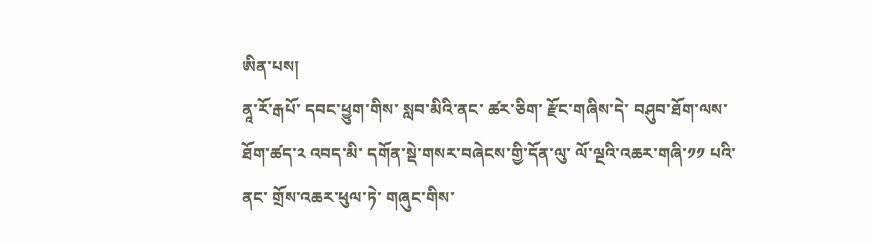ཨིན་པས།
ནཱ་རོ་རྒཔོ་ དབང་ཕྱུག་གིས་ སླབ་མིའི་ནང་ ཚར་ཅིག་ རྫོང་གཞིས་དེ་ བཤུབ་ཐོག་ལས་ ཐོག་ཚད་༢ འབད་མི་ དགོན་སྡེ་གསར་བཞེངས་གྱི་དོན་ལུ་ ལོ་ལྔའི་འཆར་གཞི་༡༡ པའི་ནང་ གྲོས་འཆར་ཕུལ་ཏེ་ གཞུང་གིས་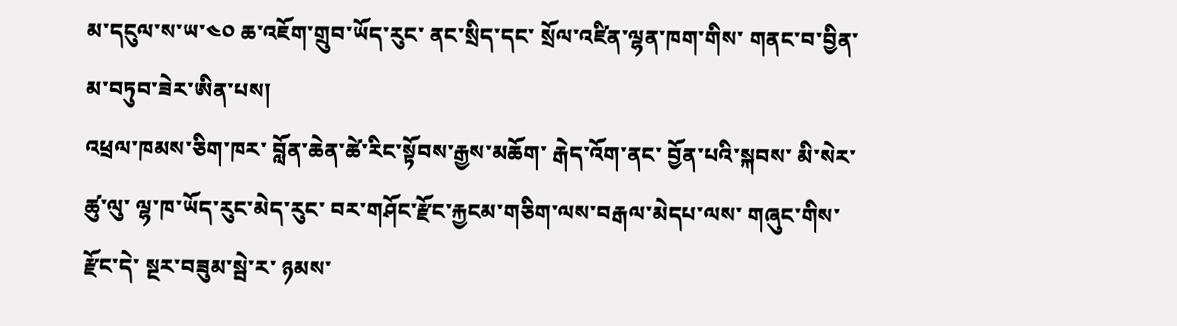མ་དངུལ་ས་ཡ་༤༠ ཆ་འཇོག་གྲུབ་ཡོད་རུང་ ནང་སྲིད་དང་ སྲོལ་འཛིན་ལྷན་ཁག་གིས་ གནང་བ་བྱིན་མ་བཏུབ་ཟེར་ཨིན་པས།
འཕྲལ་ཁམས་ཅིག་ཁར་ བློན་ཆེན་ཚེ་རིང་སྟོབས་རྒྱས་མཆོག་ རྒེད་འོག་ནང་ བྱོན་པའི་སྐབས་ མི་སེར་ཚུ་ལུ་ ལྷ་ཁ་ཡོད་རུང་མེད་རུང་ བར་གཤོང་རྫོང་རྐྱངམ་གཅིག་ལས་བརྒལ་མེདཔ་ལས་ གཞུང་གིས་ རྫོང་དེ་ སྔར་བཟུམ་སྦེ་ར་ ཉམས་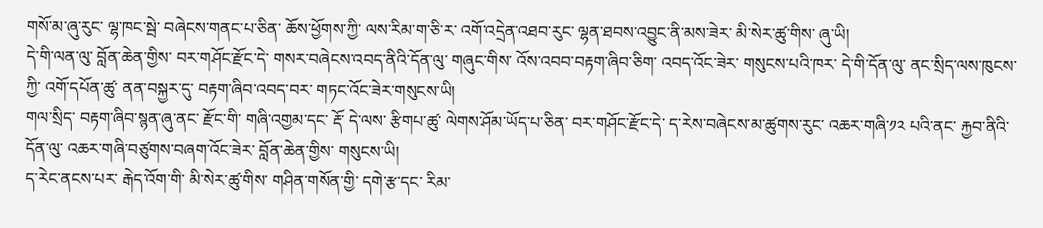གསོ་མ་ཞུ་རུང་ ལྷ་ཁང་སྦེ་ བཞེངས་གནང་པ་ཅིན་ ཆོས་ཕྱོགས་ཀྱི་ ལས་རིམ་ག་ཅི་ར་ འགོ་འདྲེན་འཐབ་རུང་ ལྷན་ཐབས་འབྱུང་ནི་མས་ཟེར་ མི་སེར་ཚུ་གིས་ ཞུ་ཡི།
དེ་གི་ལན་ལུ་ བློན་ཆེན་གྱིས་ བར་གཤོང་རྫོང་དེ་ གསར་བཞེངས་འབད་ནིའི་དོན་ལུ་ གཞུང་གིས་ འོས་འབབ་བརྟག་ཞིབ་ཅིག་ འབད་འོང་ཟེར་ གསུངས་པའི་ཁར་ དེ་གི་དོན་ལུ་ ནང་སྲིད་ལས་ཁུངས་ཀྱི་ འགོ་དཔོན་ཚུ་ ནན་བསྐྱར་དུ་ བརྟག་ཞིབ་འབད་བར་ གཏང་འོང་ཟེར་གསུངས་ཡི།
གལ་སྲིད་ བརྟག་ཞིབ་སྙན་ཞུ་ནང་ རྫོང་གི་ གཞི་འགྱམ་དང་ རྡོ་ དེ་ལས་ རྩིགཔ་ཚུ་ ལེགས་ཤོམ་ཡོད་པ་ཅིན་ བར་གཤོང་རྫོང་དེ་ ད་རེས་བཞེངས་མ་ཚུགས་རུང་ འཆར་གཞི་༡༢ པའི་ནང་ རྐྱབ་ནིའི་དོན་ལུ་ འཆར་གཞི་བཙུགས་བཞག་འོང་ཟེར་ བློན་ཆེན་གྱིས་ གསུངས་ཡི།
ད་རེང་ནངས་པར་ རྒེད་འོག་གི་ མི་སེར་ཚུ་གིས་ གཤིན་གསོན་གྱི་ དགེ་རྩ་དང་ རིམ་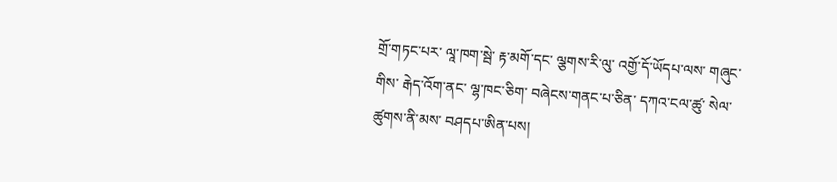གྲོ་གཏང་པར་ ལཱ་ཁག་སྦེ་ རྟ་མགོ་དང་ ལྕགས་རི་ལུ་ འགྱོ་དོ་ཡོདཔ་ལས་ གཞུང་གིས་ རྒེད་འོག་ནང་ ལྷ་ཁང་ཅིག་ བཞེངས་གནང་པ་ཅིན་ དཀའ་ངལ་ཚུ་ སེལ་ཚུགས་ནི་མས་ བཤདཔ་ཨིན་པས།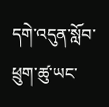དགེ་འདུན་སློབ་ཕྲུག་ཚུ་ཡང་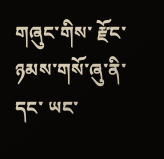གཞུང་གིས་ རྫོང་ཉམས་གསོ་ཞུ་ནི་དང་ ཡང་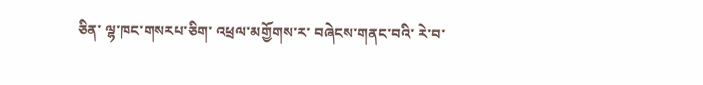ཅིན་ ལྷ་ཁང་གསརཔ་ཅིག་ འཕྲལ་མགྱོགས་ར་ བཞེངས་གནང་བའི་ རེ་བ་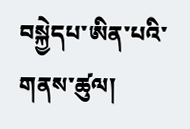བསྐྱེདཔ་ཨིན་པའི་གནས་ཚུལ།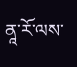ནཱ་རོ་ལས་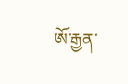ཨོ་རྒྱན་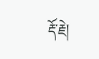རྡོ་རྗེ།